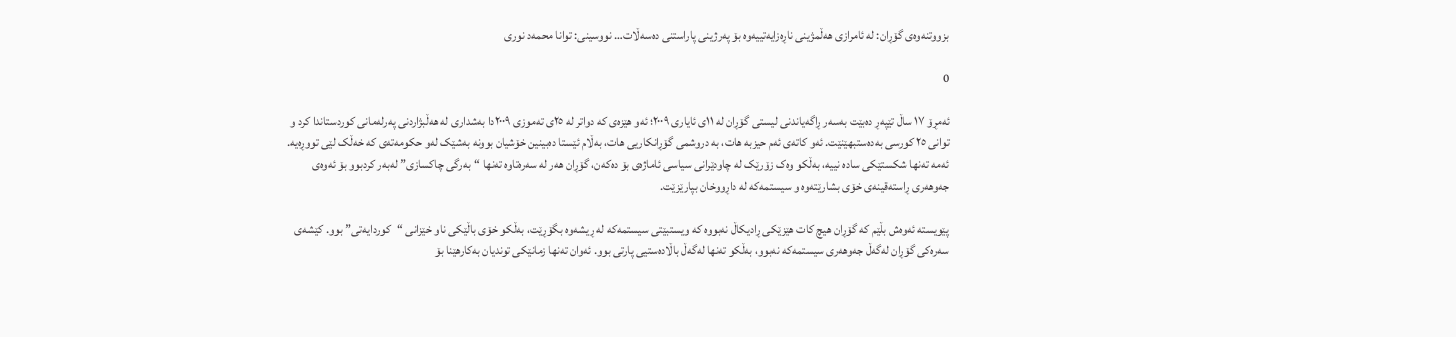بزووتنەوەی گۆڕان: لە ئامرازی هەڵمژینی ناڕەزایەتییەوە بۆ پەرژینی پاراستنی دەسەڵات… نووسینی: توانا محمەد نوری

0

ئەمڕۆ ١٧ ساڵ تێپەڕ دەبێت بەسەر ڕاگەیاندنی لیستی گۆڕان لە ١١ی ئایاری ٢٠٠٩؛ ئەو هێزەی کە دواتر لە ٢٥ی تەموزی ٢٠٠٩دا بەشداری لە هەڵبژاردنی پەرلەمانی کوردستاندا کرد و توانی ٢٥ کورسی بەدەستبهێنێت. ئەو کاتەی ئەم حیزبە هات، بە دروشمی گۆڕانکاریی هات، بەڵام ئێستا دەبینین خۆشیان بوونە بەشێک لەو حکومەتەی کە خەڵک لێی تووڕەیە. ئەمە تەنها شکستێکی سادە نییە، بەڵکو وەک زۆرێک لە چاودێرانی سیاسی ئاماژەی بۆ دەکەن، گۆڕان هەر لە سەرەتاوە تەنها “بەرگی چاکسازی” لەبەر کردبوو بۆ ئەوەی جەوهەری ڕاستەقینەی خۆی بشارێتەوە و سیستمەکە لە داڕووخان بپارێزێت.

پێویستە ئەوەش بڵێم کە گۆڕان هیچ کات هێزێکی ڕادیکاڵ نەبووە کە ویستبێتی سیستمەکە لە ڕیشەوە بگۆڕێت، بەڵکو خۆی باڵێکی ناو خێزانی “کوردایەتی” بوو. کێشەی سەرەکی گۆڕان لەگەڵ جەوهەری سیستمەکە نەبوو، بەڵکو تەنها لەگەڵ باڵادەستیی پارتی بوو. ئەوان تەنها زمانێکی توندیان بەکارهێنا بۆ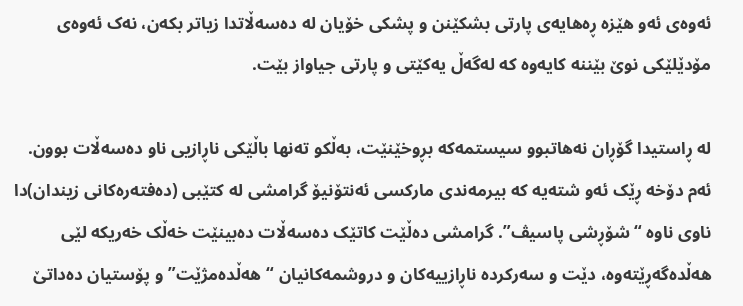ئەوەی ئەو هێزە ڕەهایەی پارتی بشکێنن و پشکی خۆیان لە دەسەڵاتدا زیاتر بکەن، نەک ئەوەی مۆدێلێکی نوێ بێننە کایەوە کە لەگەڵ یەکێتی و پارتی جیاواز بێت.

لە ڕاستیدا گۆڕان نەهاتبوو سیستمەکە بڕوخێنێت، بەڵکو تەنها باڵێکی ناڕازیی ناو دەسەڵات بوون. ئەم دۆخە ڕێک ئەو شتەیە کە بیرمەندی مارکسی ئەنتۆنیۆ گرامشی لە کتێبی (دەفتەرەکانی زیندان)دا ناوی ناوە “شۆڕشی پاسیڤ”. گرامشی دەڵێت کاتێک دەسەڵات دەبینێت خەڵک خەریکە لێی هەڵدەگەڕێتەوە، دێت و سەرکردە ناڕازییەکان و دروشمەکانیان “هەڵدەمژێت” و پۆستیان دەداتێ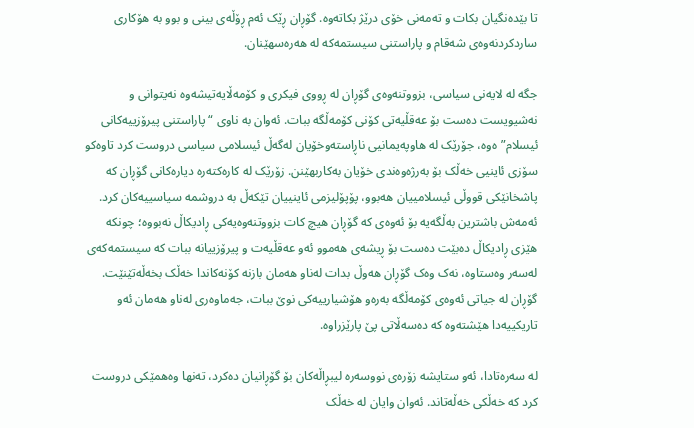تا بێدەنگیان بکات و تەمەنی خۆی درێژ بکاتەوە. گۆڕان ڕێک ئەم ڕۆڵەی بینی و بوو بە هۆکاری ساردکردنەوەی شەقام و پاراستنی سیستمەکە لە هەرەسهێنان.

جگە لە لایەنی سیاسی، بزووتنەوەی گۆڕان لە ڕووی فیکری و کۆمەڵایەتیشەوە نەیتوانی و نەشیویست دەست بۆ عەقڵیەتی کۆنی کۆمەڵگە ببات. ئەوان بە ناوی “پاراستنی پیرۆزییەکانی ئیسلام”ەوە، جۆرێک لە هاوپەیمانیی ناڕاستەوخۆیان لەگەڵ ئیسلامی سیاسی دروست کرد تاوەکو سۆزی ئاینیی خەڵک بۆ بەرژەوەندی خۆیان بەکاربهێنن. زۆرێک لە کارەکتەرە دیارەکانی گۆڕان کە پاشخانێکی قووڵی ئیسلامییان هەبوو، پۆپۆلیزمی ئاینییان تێکەڵ بە دروشمە سیاسییەکان کرد. ئەمەش باشترین بەڵگەیە بۆ ئەوەی کە گۆڕان هیچ کات بزووتنەوەیەکی ڕادیکاڵ نەبووە؛ چونکە هێزی ڕادیکاڵ دەبێت دەست بۆ ڕیشەی هەموو ئەو عەقڵیەت و پیرۆزییانە ببات کە سیستمەکەی لەسەر وەستاوە، نەک وەک گۆڕان هەوڵ بدات لەناو هەمان بازنە کۆنەکاندا خەڵک بخەڵەتێنێت. گۆڕان لە جیاتی ئەوەی کۆمەڵگە بەرەو هۆشیارییەکی نوێ ببات، جەماوەری لەناو هەمان ئەو تاریکییەدا هێشتەوە کە دەسەڵاتی پێ پارێزراوە.

لە سەرەتادا، ئەو ستایشە زۆرەی نووسەرە لیبڕاڵەکان بۆ گۆڕانیان دەکرد، تەنها وەهمێکی دروست کرد کە خەڵکی خەڵەتاند. ئەوان وایان لە خەڵک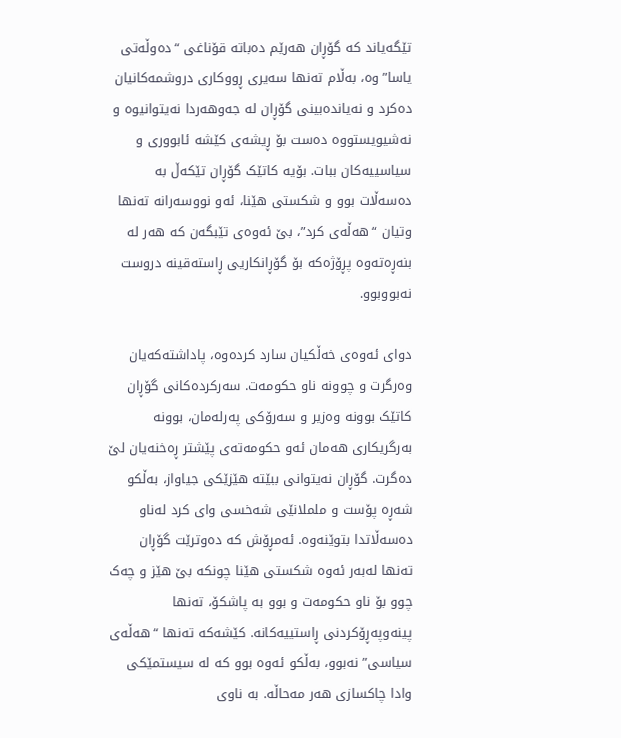تێگەیاند کە گۆڕان هەرێم دەباتە قۆناغی “دەوڵەتی یاسا”وە، بەڵام تەنها سەیری ڕووکاری دروشمەکانیان دەکرد و نەیاندەبینی گۆڕان لە جەوهەردا نەیتوانیوە و نەشیویستووە دەست بۆ ڕیشەی کێشە ئابووری و سیاسییەکان ببات. بۆیە کاتێک گۆڕان تێکەڵ بە دەسەڵات بوو و شکستی هێنا، ئەو نووسەرانە تەنها وتیان “هەڵەی کرد”، بێ ئەوەی تێبگەن کە هەر لە بنەڕەتەوە پڕۆژەکە بۆ گۆڕانکاریی ڕاستەقینە دروست نەبووبوو.

دوای ئەوەی خەڵکیان سارد کردەوە، پاداشتەکەیان وەرگرت و چوونە ناو حکومەت. سەرکردەکانی گۆڕان کاتێک بوونە وەزیر و سەرۆکی پەرلەمان، بوونە بەرگریکاری هەمان ئەو حکومەتەی پێشتر ڕەخنەیان لێ دەگرت. گۆڕان نەیتوانی ببێتە هێزێکی جیاواز، بەڵکو شەڕە پۆست و ململانێی شەخسی وای کرد لەناو دەسەڵاتدا بتوێنەوە. ئەمڕۆش کە دەوترێت گۆڕان تەنها لەبەر ئەوە شکستی هێنا چونکە بێ هێز و چەک چوو بۆ ناو حکومەت و بوو بە پاشکۆ، تەنها پینەوپەڕۆکردنی ڕاستییەکانە. کێشەکە تەنها “هەڵەی سیاسی” نەبوو، بەڵکو ئەوە بوو کە لە سیستمێکی وادا چاکسازی هەر مەحاڵە. بە ناوی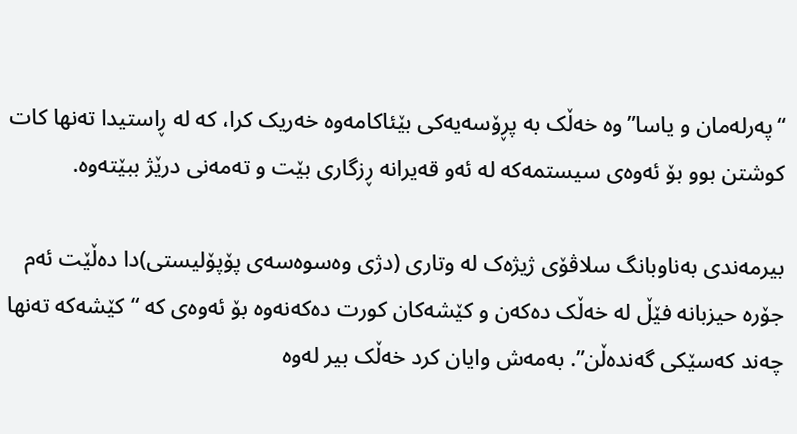“پەرلەمان و یاسا”وە خەڵک بە پڕۆسەیەکی بێئاکامەوە خەریک کرا، کە لە ڕاستیدا تەنها کات کوشتن بوو بۆ ئەوەی سیستمەکە لە ئەو قەیرانە ڕزگاری بێت و تەمەنی درێژ ببێتەوە.

بیرمەندی بەناوبانگ سلاڤۆی ژیژەک لە وتاری (دژی وەسوەسەی پۆپۆلیستی)دا دەڵێت ئەم جۆرە حیزبانە فێڵ لە خەڵک دەکەن و کێشەکان کورت دەکەنەوە بۆ ئەوەی کە “کێشەکە تەنها چەند کەسێکی گەندەڵن”. بەمەش وایان کرد خەڵک بیر لەوە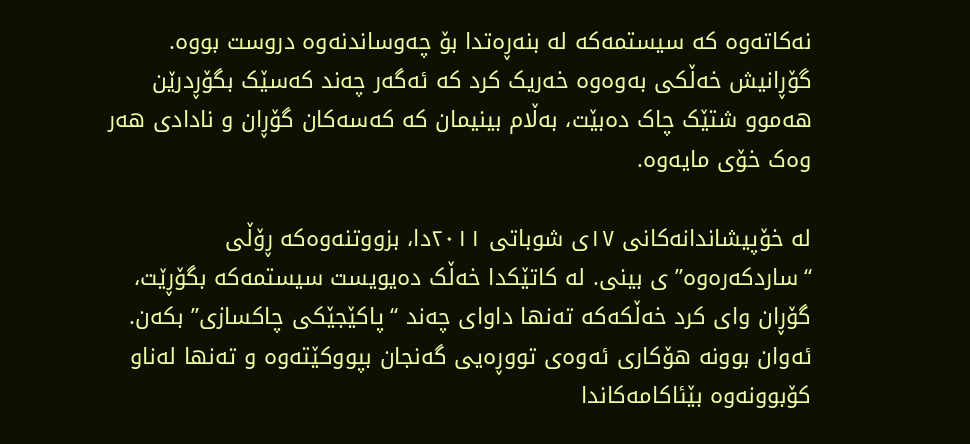نەکاتەوە کە سیستمەکە لە بنەڕەتدا بۆ چەوساندنەوە دروست بووە. گۆڕانیش خەڵکی بەوەوە خەریک کرد کە ئەگەر چەند کەسێک بگۆڕدرێن هەموو شتێک چاک دەبێت، بەڵام بینیمان کە کەسەکان گۆڕان و نادادی هەر وەک خۆی مایەوە.

لە خۆپیشاندانەکانی ١٧ی شوباتی ٢٠١١دا، بزووتنەوەکە ڕۆڵی “ساردکەرەوە”ی بینی. لە کاتێکدا خەڵک دەیویست سیستمەکە بگۆڕێت، گۆڕان وای کرد خەڵکەکە تەنها داوای چەند “پاکێجێکی چاکسازی” بکەن. ئەوان بوونە هۆکاری ئەوەی تووڕەیی گەنجان بپووکێتەوە و تەنها لەناو کۆبوونەوە بێئاکامەکاندا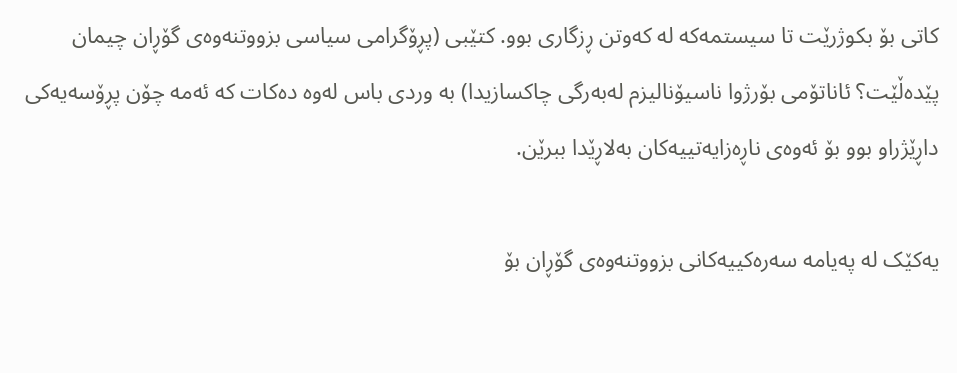کاتی بۆ بکوژرێت تا سیستمەکە لە کەوتن ڕزگاری بوو. کتێبی (پڕۆگرامی سیاسی بزووتنەوەی گۆڕان چیمان پێدەڵێت؟ ئاناتۆمی بۆرژوا ناسیۆنالیزم لەبەرگی چاکسازیدا) بە وردی باس لەوە دەکات کە ئەمە چۆن پڕۆسەیەکی داڕێژراو بوو بۆ ئەوەی ناڕەزایەتییەکان بەلاڕێدا ببرێن.

یەکێک لە پەیامە سەرەکییەکانی بزووتنەوەی گۆڕان بۆ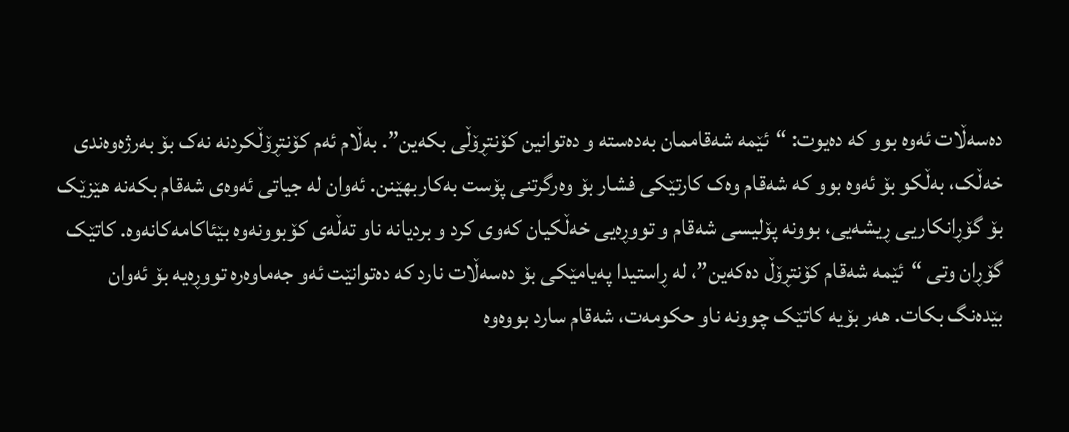دەسەڵات ئەوە بوو کە دەیوت: “ئێمە شەقاممان بەدەستە و دەتوانین کۆنتڕۆڵی بکەین”. بەڵام ئەم کۆنتڕۆڵکردنە نەک بۆ بەرژەوەندی خەڵک، بەڵکو بۆ ئەوە بوو کە شەقام وەک کارتێکی فشار بۆ وەرگرتنی پۆست بەکاربهێنن. ئەوان لە جیاتی ئەوەی شەقام بکەنە هێزێک بۆ گۆڕانکاریی ڕیشەیی، بوونە پۆلیسی شەقام و تووڕەیی خەڵکیان کەوی کرد و بردیانە ناو تەڵەی کۆبوونەوە بێئاکامەکانەوە. کاتێک گۆڕان وتی “ئێمە شەقام کۆنتڕۆڵ دەکەین”، لە ڕاستیدا پەیامێکی بۆ دەسەڵات نارد کە دەتوانێت ئەو جەماوەرە تووڕەیە بۆ ئەوان بێدەنگ بکات. هەر بۆیە کاتێک چوونە ناو حکومەت، شەقام سارد بووەوە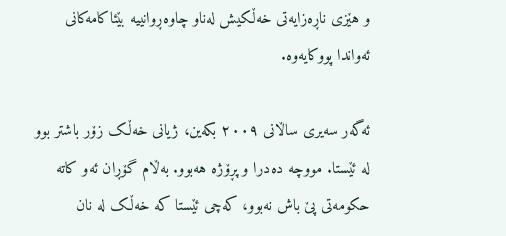و هێزی ناڕەزایەتی خەڵکیش لەناو چاوەڕوانییە بێئاکامەکانی ئەواندا پووکایەوە.

ئەگەر سەیری ساڵانی ٢٠٠٩ بکەین، ژیانی خەڵک زۆر باشتر بوو لە ئێستا. مووچە دەدرا و پڕۆژە هەبوو. بەڵام گۆڕان ئەو کاتە حکومەتی پێ باش نەبوو، کەچی ئێستا کە خەڵک لە نان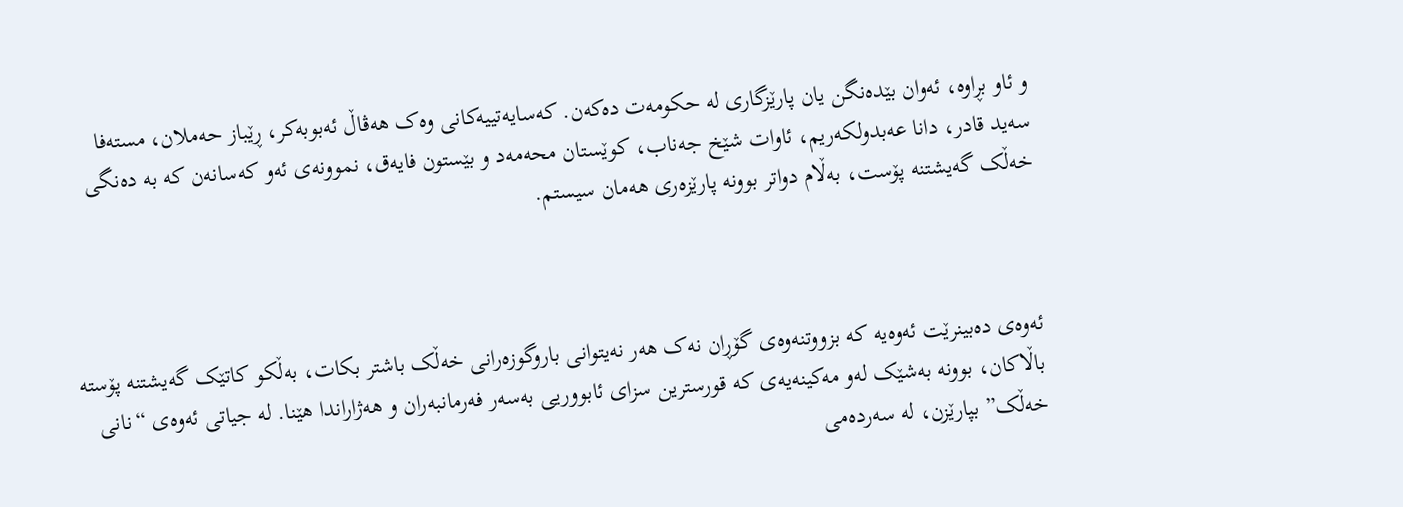و ئاو بڕاوە، ئەوان بێدەنگن یان پارێزگاری لە حکومەت دەکەن. کەسایەتییەکانی وەک هەڤاڵ ئەبوبەکر، ڕێباز حەملان، مستەفا سەید قادر، دانا عەبدولکەریم، ئاوات شێخ جەناب، کوێستان محەمەد و بێستون فایەق، نموونەی ئەو کەسانەن کە بە دەنگی خەڵک گەیشتنە پۆست، بەڵام دواتر بوونە پارێزەری هەمان سیستم.



ئەوەی دەبینرێت ئەوەیە کە بزووتنەوەی گۆڕان نەک هەر نەیتوانی باروگوزەرانی خەڵک باشتر بکات، بەڵکو کاتێک گەیشتنە پۆستە باڵاکان، بوونە بەشێک لەو مەکینەیەی کە قورسترین سزای ئابووریی بەسەر فەرمانبەران و هەژاراندا هێنا. لە جیاتی ئەوەی “نانی خەڵک” بپارێزن، لە سەردەمی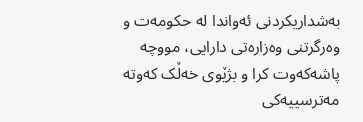بەشداریکردنی ئەواندا لە حکومەت و وەرگرتنی وەزارەتی دارایی، مووچە پاشەکەوت کرا و بژێوی خەڵک کەوتە مەترسییەکی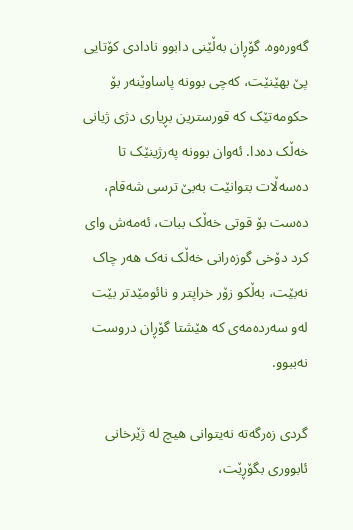گەورەوه. گۆڕان بەڵێنی دابوو نادادی کۆتایی پێ بهێنێت، کەچی بوونە پاساوێنەر بۆ حکومەتێک کە قورسترین بڕیاری دژی ژیانی خەڵک دەدا. ئەوان بوونە پەرژینێک تا دەسەڵات بتوانێت بەبێ ترسی شەقام، دەست بۆ قوتی خەڵک ببات، ئەمەش وای کرد دۆخی گوزەرانی خەڵک نەک هەر چاک نەبێت، بەڵکو زۆر خراپتر و نائومێدتر بێت لەو سەردەمەی کە هێشتا گۆڕان دروست نەببوو.

گردی زەرگەتە نەیتوانی هیچ لە ژێرخانی ئابووری بگۆڕێت،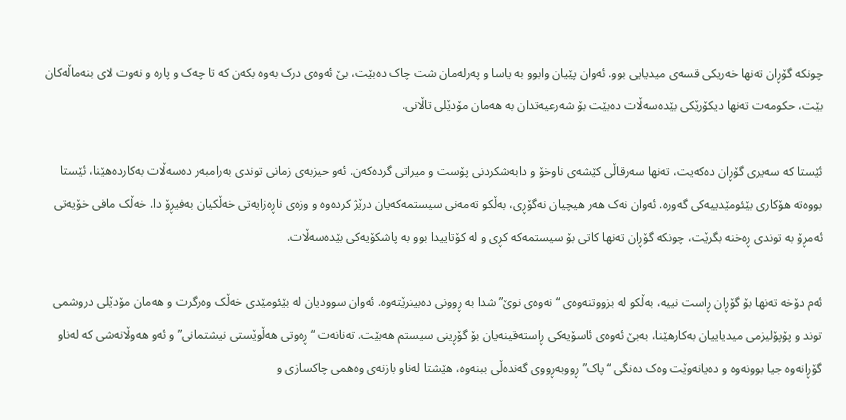چونکە گۆڕان تەنها خەریکی قسەی میدیایی بوو. ئەوان پێیان وابوو بە یاسا و پەرلەمان شت چاک دەبێت، بێ ئەوەی درک بەوە بکەن کە تا چەک و پارە و نەوت لای بنەماڵەکان بێت، حکومەت تەنها دیکۆرێکی بێدەسەڵات دەبێت بۆ شەرعیەتدان بە هەمان مۆدێلی تاڵانی.

ئێستا کە سەیری گۆڕان دەکەیت، تەنها سەرقاڵی کێشەی ناوخۆ و دابەشکردنی پۆست و میراتی گردەکەن. ئەو حیزبەی زمانی توندی بەرامبەر دەسەڵات بەکاردەهێنا، ئێستا بووەتە هۆکاری بێئومێدییەکی گەورە. ئەوان نەک هەر هیچیان نەگۆڕی، بەڵکو تەمەنی سیستمەکەیان درێژ کردەوە و وزەی ناڕەزایەتی خەڵکیان بەفیڕۆ دا. خەڵک مافی خۆیەتی ئەمڕۆ بە توندی ڕەخنە بگرێت، چونکە گۆڕان تەنها کاتی بۆ سیستمەکە کڕی و لە کۆتاییدا بوو بە پاشکۆیەکی بێدەسەڵات.

ئەم دۆخە تەنها بۆ گۆڕان ڕاست نییە، بەڵکو لە بزووتنەوەی “نەوەی نوێ”شدا بە ڕوونی دەبینرێتەوە. ئەوان سوودیان لە بێئومێدی خەڵک وەرگرت و هەمان مۆدێلی دروشمی توند و پۆپۆلیزمی میدیاییان بەکارهێنا، بەبێ ئەوەی ئاسۆیەکی ڕاستەقینەیان بۆ گۆڕینی سیستم هەبێت. تەنانەت “ڕەوتی هەڵوێستی نیشتمانی” و ئەو هەوڵانەشی کە لەناو گۆڕانەوە جیا بوونەوە و دەیانەوێت وەک دەنگی “پاک” ڕووبەڕووی گەندەڵی ببنەوە، هێشتا لەناو بازنەی وەهمی چاکسازی و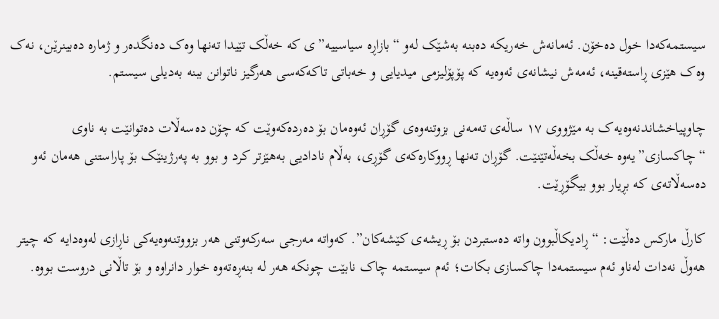سیستمەکەدا خول دەخۆن. ئەمانەش خەریکە دەبنە بەشێک لەو “بازاڕە سیاسییە”ی کە خەڵک تێیدا تەنها وەک دەنگدەر و ژمارە دەبینرێن، نەک وەک هێزی ڕاستەقینە، ئەمەش نیشانەی ئەوەیە کە پۆپۆلیزمی میدیایی و خەباتی تاکەکەسی هەرگیز ناتوانن ببنە بەدیلی سیستم.

چاوپیاخشاندنەوەیەک بە مێژووی ١٧ ساڵەی تەمەنی بزوتنەوەی گۆڕان ئەوەمان بۆ دەردەکەوێت کە چۆن دەسەڵات دەتوانێت بە ناوی “چاکسازی”یەوە خەڵک بخەڵەتێنێت. گۆڕان تەنها ڕووکارەکەی گۆڕی، بەڵام نادادیی بەهێزتر کرد و بوو بە پەرژینێک بۆ پاراستنی هەمان ئەو دەسەڵاتەی کە بڕیار بوو بیگۆڕێت.

کارڵ مارکس دەڵێت: “ڕادیکاڵبوون واتە دەستبردن بۆ ڕیشەی کێشەکان”. کەواتە مەرجی سەرکەوتنی هەر بزووتنەوەیەکی ناڕازی لەوەدایە کە چیتر هەوڵ نەدات لەناو ئەم سیستمەدا چاکسازی بکات؛ ئەم سیستمە چاک نابێت چونکە هەر لە بنەڕەتەوە خوار دانراوە و بۆ تاڵانی دروست بووە.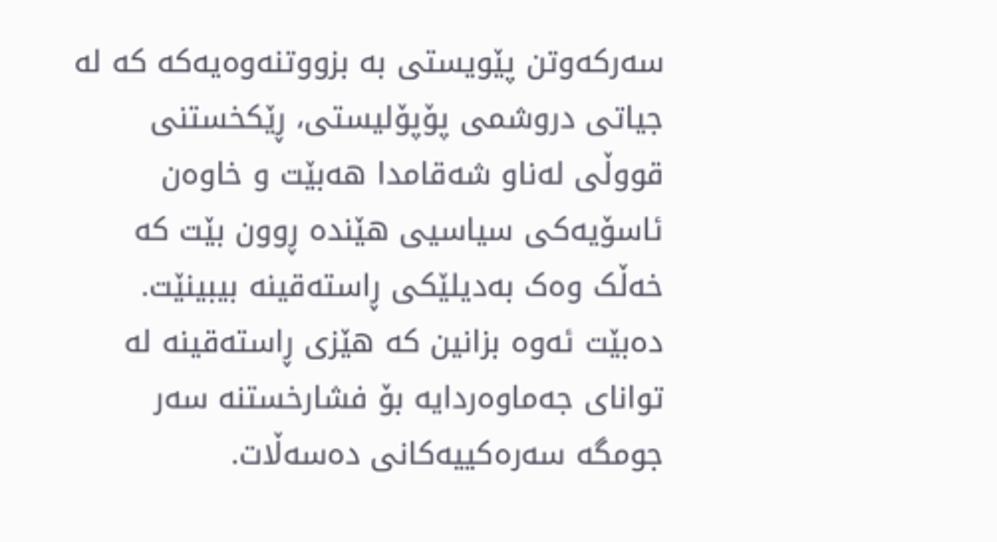سەرکەوتن پێویستی بە بزووتنەوەیەکە کە لە جیاتی دروشمی پۆپۆلیستی، ڕێکخستنی قووڵی لەناو شەقامدا هەبێت و خاوەن ئاسۆیەکی سیاسیی هێندە ڕوون بێت کە خەڵک وەک بەدیلێکی ڕاستەقینە بیبینێت. دەبێت ئەوە بزانین کە هێزی ڕاستەقینە لە توانای جەماوەردایە بۆ فشارخستنە سەر جومگە سەرەکییەکانی دەسەڵات.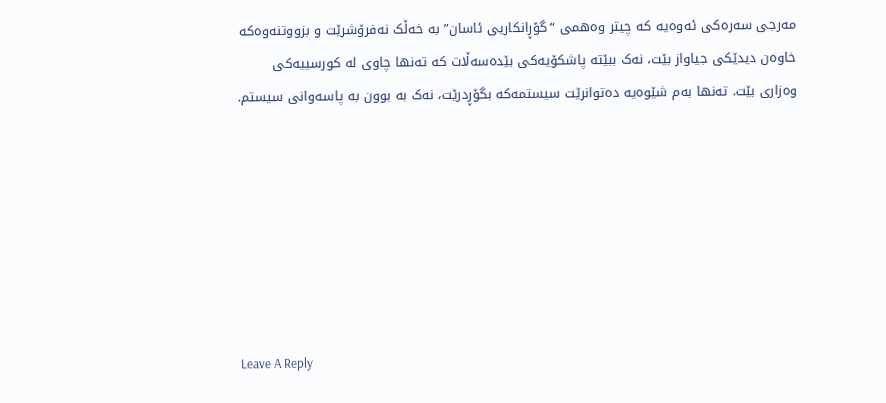مەرجی سەرەکی ئەوەیە کە چیتر وەهمی “گۆڕانکاریی ئاسان” بە خەڵک نەفرۆشرێت و بزووتنەوەکە خاوەن دیدێکی جیاواز بێت، نەک ببێتە پاشکۆیەکی بێدەسەڵات کە تەنها چاوی لە کورسییەکی وەزاری بێت. تەنها بەم شێوەیە دەتوانرێت سیستمەکە بگۆڕدرێت، نەک بە بوون بە پاسەوانی سیستم.







Leave A Reply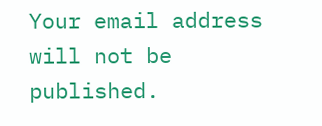Your email address will not be published.